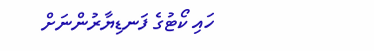ހައި ކޯޓުގެ ފަނޑިޔާރުންނަށް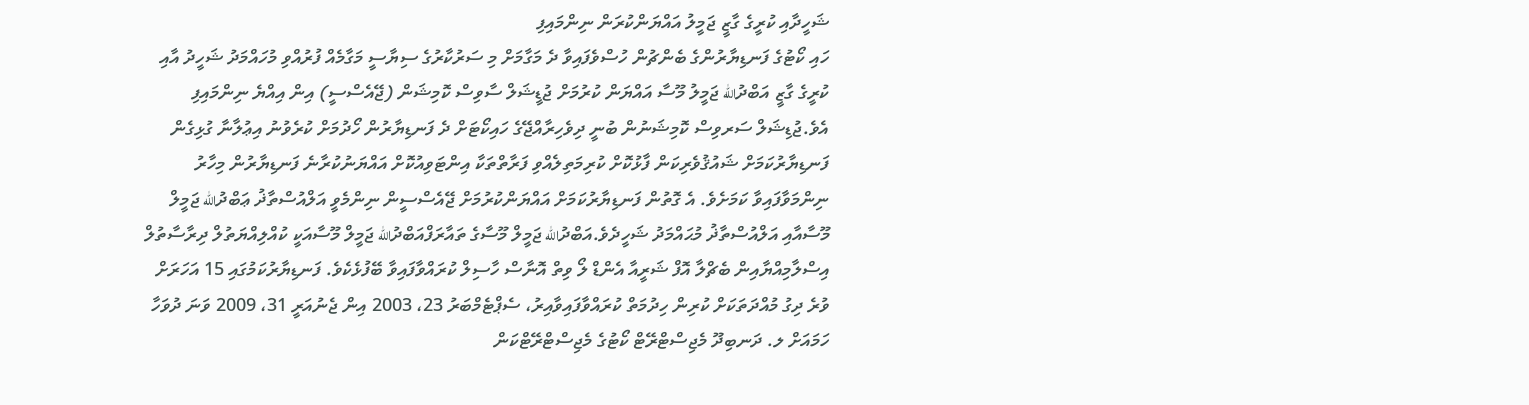ޝަހީދާއި ކުރީގެ ގާޒީ ޖަމީލު އައްޔަންކުރަން ނިންމައިފި
ހައި ކޯޓުގެ ފަނޑިޔާރުންގެ ބެންޗުން ހުސްވެފައިވާ ދެ މަގާމަށް މި ސަރުކާރުގެ ސިޔާސީ މަގާމެއް ފުރުއްވި މުހައްމަދު ޝަހީދު އާއި ކުރީގެ ގާޒީ އަބްދުالله ޖަމީލު މޫސާ އައްޔަން ކުރުމަށް ޖުޑީޝަލް ސާވިސް ކޮމިޝަން (ޖޭއެސްސީ) އިން އިއްޔެ ނިންމައިފި އެވެ.ޖުޑިޝަލް ސަރވިސް ކޮމިޝަނުން ބުނީ ދިވެހިރާއްޖޭގެ ހައިކޯޓަށް ދެ ފަނޑިޔާރުން ހޯދުމަށް ކުރެވުނު އިޢުލާނާ ގުޅިގެން ފަނޑިޔާރުކަމަށް ޝައުޤުވެރިކަން ފާޅުކޮށް ކުރިމަތިލެއްވި ފަރާތްތަކާ އިންޓަވިއުކޮށް އައްޔަނުކުރާނެ ފަނޑިޔާރުން މިހާރު ނިންމަވާފައިވާ ކަމަށެވެ. އެ ގޮތުން ފަނޑިޔާރުކަމަށް އައްޔަންކުރުމަށް ޖޭއެސްސީން ނިންމެވީ އަލްއުސްތާޛު ޢަބްދުالله ޖަމީލް މޫސާއާއި އަލްއުސްތާޛު މުޙައްމަދު ޝަހީދެވެ.އަބްދުالله ޖަމީލް މޫސާގެ ތައާރަފްއަބްދުالله ޖަމީލް މޫސާއަކީ ކުއްލިއްޔަތުލް ދިރާސާތުލް އިސްލާމިއްޔާއިން ބެޗްލާ އޮފް ޝަރީއާ އެންޑް ލޯ ވިތް އޮނާސް ހާސިލް ކުރައްވާފައިވާ ބޭފުޅެކެވެ. ފަނޑިޔާރުކަމުގައި 15 އަހަރަށް ވުރެ ދިގު މުއްދަތަކަށް ކުރިން ހިދުމަތް ކުރައްވާފައިވާއިރު، ސެޕްޓެމްބަރު 23، 2003 އިން ޖެނުއަރީ 31، 2009 ވަނަ ދުވަހާ ހަމައަށް ލ. ދަނބިދޫ މެޖިސްޓްރޭޓް ކޯޓުގެ މެޖިސްޓްރޭޓްކަން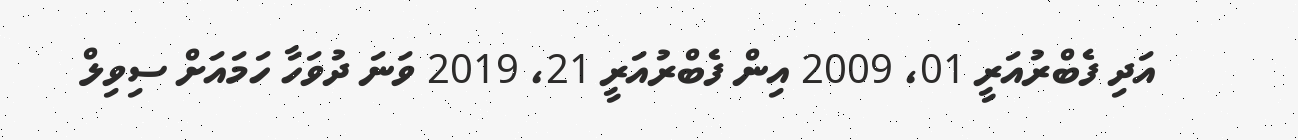އަދި ފެބްރުއަރީ 01، 2009 އިން ފެބްރުއަރީ 21، 2019 ވަނަ ދުވަހާ ހަމައަށް ސިވިލް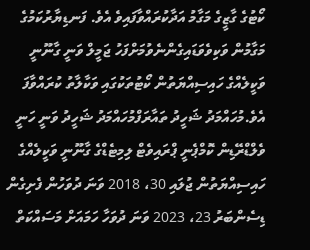ކޯޓުގެ ގާޒީގެ މަގާމު އަދާކުރައްވާފައިވެ އެވެ. ފަނޑިޔާރުކަމުގެ މަގާމުން ވަކިވެވަޑައިގެންނެވުމަށްފަހު ޖަމީލް ވަނީ ގާނޫނީ ވަކީލެއްގެ ހައިސިއްޔަތުން ކޯޓުތަކުގައި ވަކާލާތު ކުރައްވާފަ އެވެ.މުހައްމަދު ޝަހީދު ތައާރަފްމުހައްމަދު ޝަހީދު ވަނީ ހަނީ ވެލްޑްރޭޑިން ކޮމްޕެނީ ޕްރައިވެޓް ލިމިޓެޑްގެ ގާނޫނީ ވަކީލެއްގެ ހައިސިއްޔަތުން ޖުލައި 30، 2018 ވަނަ ދުވަހުން ފެށިގެން ޑިސެންބަރު 23، 2023 ވަނަ ދުވަހާ ހަމައަށް މަސައްކަތް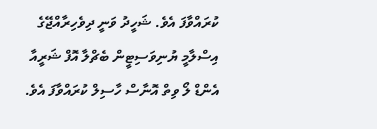ކުރައްވާފަ އެވެ. ޝަހީދު ވަނީ ދިވެހިރާއްޖޭގެ އިސްލާމީ ޔުނިވަސިޓީން ބެޗްލާ އޮފް ޝަރީއާ އެންޑް ލޯ ވިތް އޮނާސް ހާސިލް ކުރައްވާފަ އެވެ.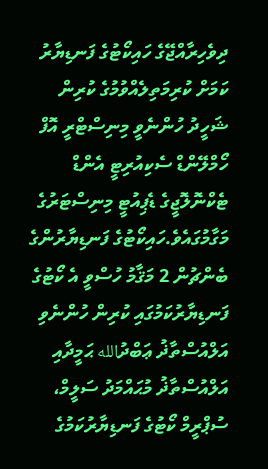ދިވެހިރާއްޖޭގެ ހައިކޯޓުގެ ފަނޑިޔާރު ކަމަށް ކުރިމަތިލެއްވުމުގެ ކުރިން ޝަހީދު ހުންނެވީ މިނިސްޓްރީ އޮފް ހޯމްލޭންޑް ސެކިއުރިޓީ އެންޑް ޓެކްނޮލޮޖީގެ ޑެޕިއުޓީ މިނިސްޓަރުގެ މަގާމުގައެވެ.ހައިކޯޓުގެ ފަނޑިޔާރުންގެ ބެންޗުން 2 މަޤާމު ހުސްވީ އެ ކޯޓުގެ ފަނޑިޔާރުކަމުގައި ކުރިން ހުންނެވި އަލްއުސްތާޛު ޢަބްދުالله ޙަމީދާއި އަލްއުސްތާޛު މުޙައްމަދު ސަލީމް، ސުޕްރީމް ކޯޓުގެ ފަނޑިޔާރުކަމުގެ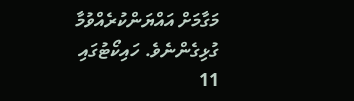މަގާމަށް އައްޔަންކުރެއްވުމާ ގުޅިގެންނެވެ. ހައިކޯޓުގައި 11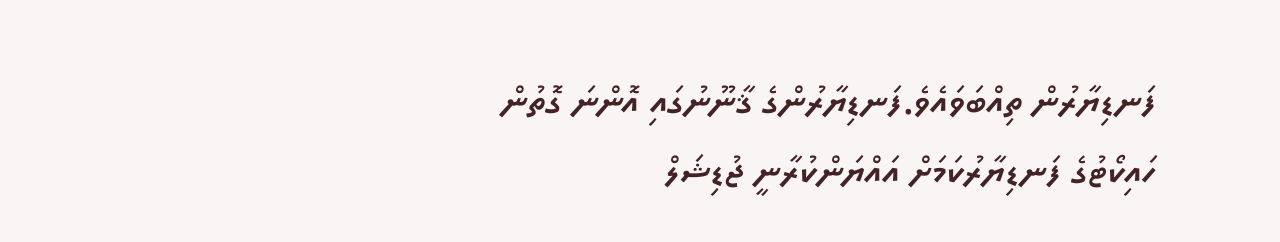ފަނޑިޔާރުން ތިއްބަވައެވެ.ފަނޑިޔާރުންގެ ޤާނޫނުގައި އޮންނަ ގޮތުން ހައިކޯޓުގެ ފަނޑިޔާރުކަމަށް އައްޔަންކުރާނީ ޖުޑިޝަލް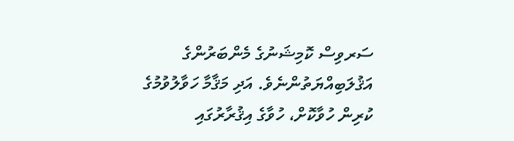ސަރވިސް ކޮމިޝަނުގެ މެންބަރުންގެ އަޤުލަބިއްޔަތުންނެވެ. އަދި މަޤާމާ ހަވާލުވުމުގެ ކުރިން ހުވާކޮށް، ހުވާގެ އިޤުރާރުގައި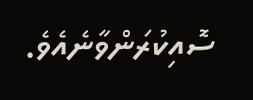ސޮއިކުރަންވާނެއެވެ.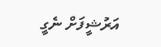އަރުޝީފަށް ނެގީ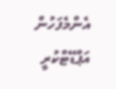އެންމެފަހުން އަޕްޑޭޓްކުރީ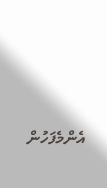އެންމެފަހުން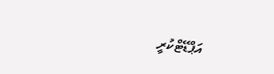އަޕްޑޭޓްކުރީ